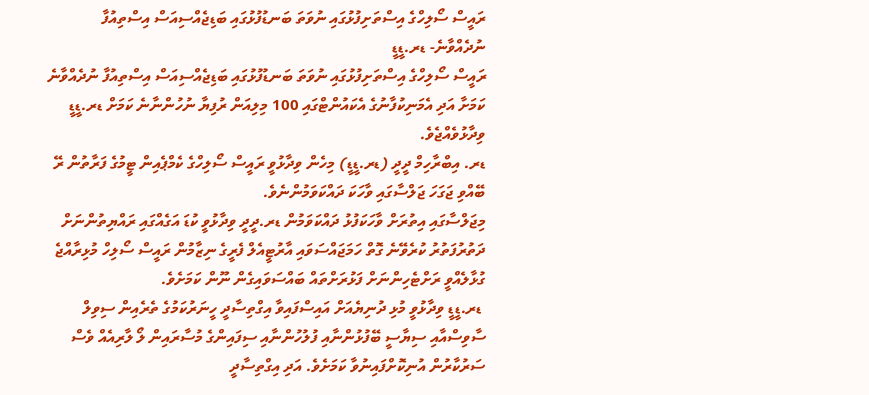ރައީސް ސޯލިހްގެ އިސްތަށިފުޅުގައި ނުވަތަ ބަނޑުފުޅުގައި ބަޑިޖެއްސިއަސް އިސްތިއުފާ ނުދެއްވާނެ- ޑރ.ޑީޑީ
ރައީސް ސޯލިހްގެ އިސްތަށިފުޅުގައި ނުވަތަ ބަނޑުފުޅުގައި ބަޑިޖެއްސިއަސް އިސްތިއުފާ ނުދެއްވާނެ ކަމަށާ އަދި އެމަނިކުފާނުގެ އެކައުންޓްގައި 100 މިލިއަން ރުފިޔާ ނުހުންނާނެ ކަމަށް ޑރ.ޑީޑީ ވިދާޅުވެއްޖެވެ.
ޑރ. އިބްރާހިމް ދީދީ (ޑރ.ޑީޑީ) މިހެން ވިދާޅުވީ ރައީސް ސޯލިހްގެ ކެމްޕެއިން ޓީމުގެ ފަރާތުން ރޭ ބޭއްވި ޖަގަހަ ޖަލްސާގައި ވާހަކަ ދައްކަވަމުންނެވެ.
މިޖަލްސާގައި އިތުރަށް ވާހަކަފުޅު ދައްކަވަމުން ޑރ.ދީދީ ވިދާޅުވީ ކުޑަ އަގެއްގައި ރައްޔިތުންނަށް ދަތުރުފަތުރު ކުރެވޭނެ ގޮތް ހަމަޖައްސަވައި އާރުޓީއެލް ފެރީގެ ނިޒާމުން ރައީސް ސޯލިހް މުޅިރާއްޖެ ގުޅާލެއްވީ ރަށްޓެހިންނަށް ފަޅުރަށްތައް ބައްސަވައިގެން ނޫން ކަމަށެވެ.
 ޑރ.ޑީޑީ ވިދާޅުވީ މުޅި ދުނިޔެއަށް އައިސްފައިވާ އިގްތިސާދީ ހީނަރުކަމުގެ ތެރެއިން ސިވިލް ސާވިސްއާއި ސިޔާސީ ބޭފުޅުންނާއި ފުލުހުންނާއި ސިފައިންގެ މުސާރައިން ލޯ ލާރިއެއް ވެސް ސަރުކާރުން އުނިކޮށްފައިނުވާ ކަމަށެވެ. އަދި އިގްތިސާދީ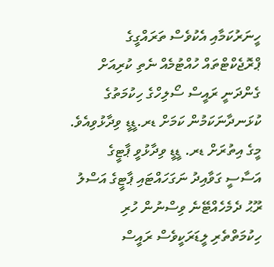ހީނަރުކަމާއި އެކުވެސް ތަރައްގީގެ ޕްރޮޖެކްޓްތައް ހުއްޓުމެއް ނެތި ކުރިއަށް ގެންދަނީ ރައީސް ސޯލިހްގެ ހިކުމަތުގެ ކުޅަނދާނަކަމުން ކަމަށް ޑރ.ޑީޑީ ވިދާޅުވިއެވެ.
މީގެ އިތުރަށް ޑރ. ޑީޑީ ވިދާޅުވީ ޕާޓީގެ އަސާސީ ގަވާއިދު ނަގަހައްޓައި ޕާޓީގެ އަސްލު ރޫޙު ދެމެހެއްޓޭނެ ވިސްނުން ހުރި ހިކުމަތްތެރި ލީޑަރަކީވެސް ރައީސް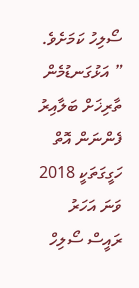ސޯލިހު ކަމަށެވެ.
” އަޅުގަނޑުމެން ތާރިޚަށް ބަލާއިރު ފެންނަން އޮތް ހަގީގަތަކީ 2018 ވަނަ އަހަރު ރައީސް ސޯލިހް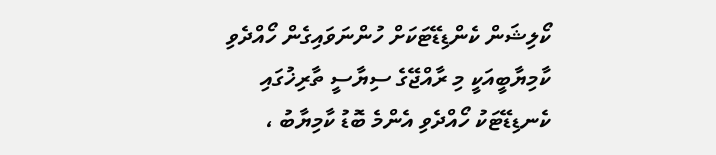ކޯލިޝަން ކެންޑިޑޭޓަކަށް ހުންނަވައިގެން ހޯއްދެވި ކާމިޔާބީއަކީ މި ރާއްޖޭގެ ސިޔާސީ ތާރިޚުގައި ކެނޑިޑޭޓަކު ހޯއްދެވި އެންމެ ބޮޑު ކާމިޔާބު ،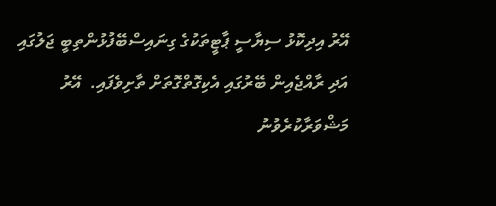އޭރު އިދިކޮޅު ސިޔާސީ ޕާޓީތަކުގެ ގިނައިސްބޭފުޅުންތިބީ ޖަލުގައި އަދި ރާއްޖެއިން ބޭރުގައި އެކިގޮތްގޮތަށް ތާށިވެފައި.  އޭރު  މަޝްވަރާކުރެވުނު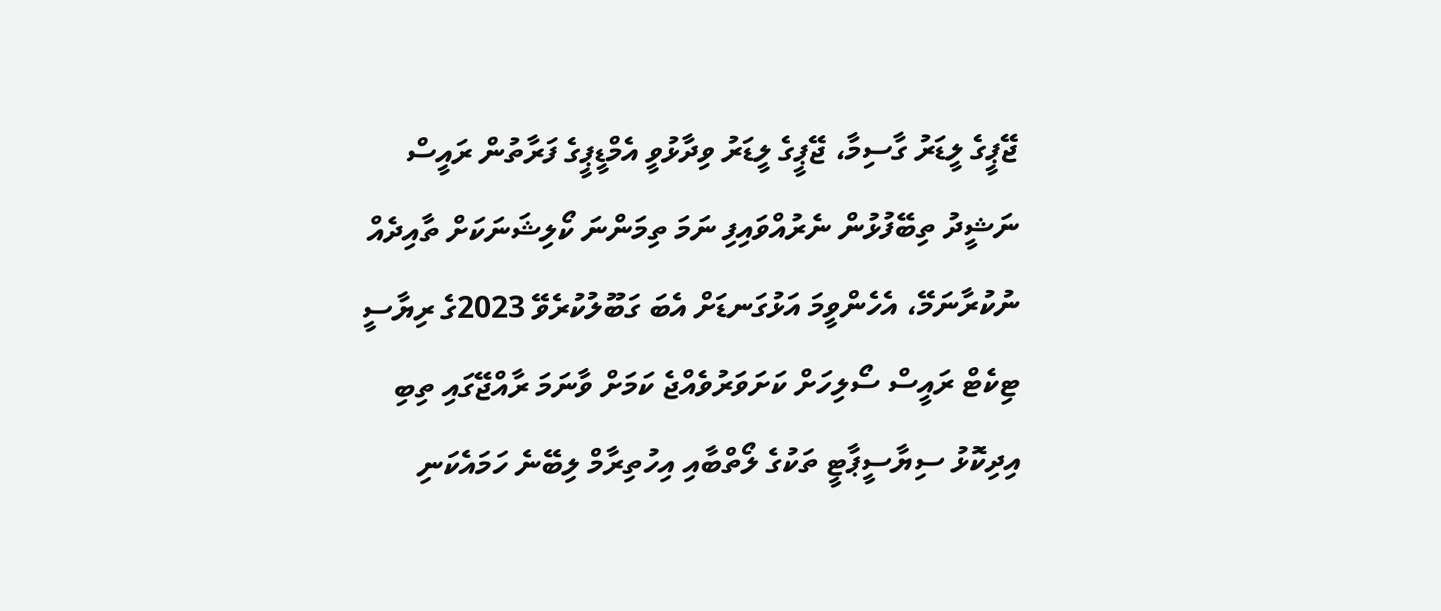ޖޭޕީގެ ލީޑަރު ގާސިމާ، ޖޭޕީގެ ލީޑަރު ވިދާޅުވީ އެމްޑީޕީގެ ފަރާތުން ރައީސް ނަޝީދު ތިބޭފުޅުން ނެރުއްވައިފި ނަމަ ތިމަންނަ ކޯލިޝަނަކަށް ތާއިދެއް ނުކުރާނަމޭ، އެހެންވީމަ އަޅުގަނޑަށް އެބަ ގަބޫލުކުރެވޭ 2023ގެ ރިޔާސީ ޓިކެޓް ރައީސް ސޯލިހަށް ކަށަވަރުވެއްޖެ ކަމަށް ވާނަމަ ރާއްޖޭގައި ތިބި އިދިކޮޅު ސިޔާސީޕާޓީ ތަކުގެ ލޯތްބާއި އިހުތިރާމް ލިބޭނެ ހަމައެކަނި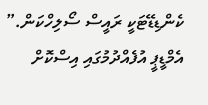ކެންޑިޑޭޓަކީ ރައީސް ސޯލިހްކަން.”
އެމްޑީޕީ އުފެއްދުމުގައި އިސްކޮށް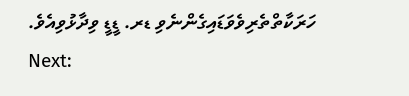ހަރަކާތްތެރިވެވަޑައިގެންނެވި ޑރ. ޑީޑީ ވިދާޅުވިއެވެ.
Next: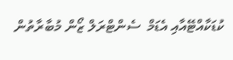ކުޑަކާއްޓޭއާއި އެޑަމް  ސެންޓްރަލް ޒޯން މުބާރާތުން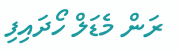ރަން މެޑަލް ހޯދައިފި